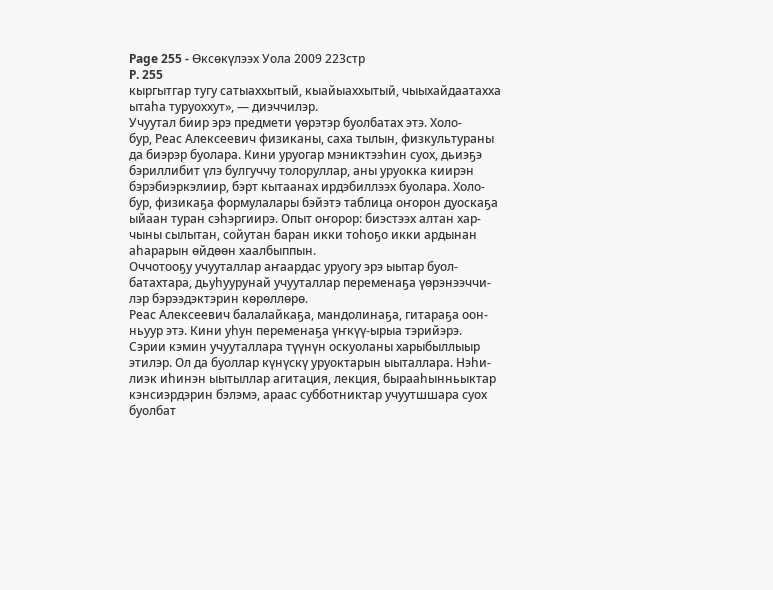Page 255 - Өксөкүлээх Уола 2009 223стр
P. 255
кыргытгар тугу сатыаххытый, кыайыаххытый, чыыхайдаатахха
ытаһа туруоххут», — диэччилэр.
Учуутал биир эрэ предмети үөрэтэр буолбатах этэ. Холо-
бур, Реас Алексеевич физиканы, саха тылын, физкультураны
да биэрэр буолара. Кини уруогар мэниктээһин суох, дьиэҕэ
бэриллибит үлэ булгуччу толоруллар, аны уруокка киирэн
бэрэбиэркэлиир, бэрт кытаанах ирдэбиллээх буолара. Холо-
бур, физикаҕа формулалары бэйэтэ таблица оҥорон дуоскаҕа
ыйаан туран сэһэргиирэ. Опыт оҥорор: биэстээх алтан хар-
чыны сылытан, сойутан баран икки тоһоҕо икки ардынан
аһарарын өйдөөн хаалбыппын.
Оччотооҕу учууталлар аҥаардас уруогу эрэ ыытар буол-
батахтара, дьуһуурунай учууталлар переменаҕа үөрэнээччи-
лэр бэрээдэктэрин көрөллөрө.
Реас Алексеевич балалайкаҕа, мандолинаҕа, гитараҕа оон-
ньуур этэ. Кини уһун переменаҕа үҥкүү-ырыа тэрийэрэ.
Сэрии кэмин учууталлара түүнүн оскуоланы харыбыллыыр
этилэр. Ол да буоллар күнүскү уруоктарын ыыталлара. Нэһи-
лиэк иһинэн ыытыллар агитация, лекция, бырааһынньыктар
кэнсиэрдэрин бэлэмэ, араас субботниктар учуутшшара суох
буолбат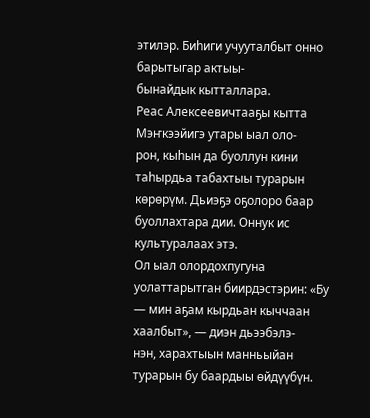этилэр. Биһиги учууталбыт онно барытыгар актыы-
бынайдык кытталлара.
Реас Алексеевичтааҕы кытта Мэҥкээйигэ утары ыал оло-
рон, кыһын да буоллун кини таһырдьа табахтыы турарын
көрөрүм. Дьиэҕэ оҕолоро баар буоллахтара дии. Оннук ис
культуралаах этэ.
Ол ыал олордохпугуна уолаттарытган биирдэстэрин: «Бу
— мин аҕам кырдьан кыччаан хаалбыт», — диэн дьээбэлэ-
нэн, харахтыын манньыйан турарын бу баардыы өйдүүбүн.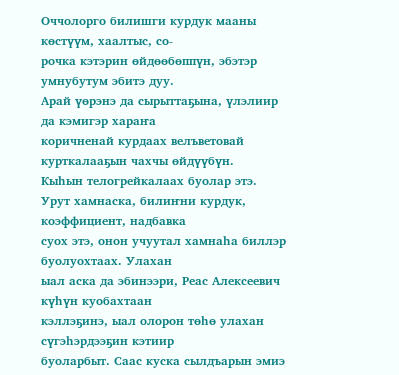Оччолорго билишги курдук мааны көстүүм, хаалтыс, со-
рочка кэтэрин өйдөөбөппүн, эбэтэр умнубутум эбитэ дуу.
Арай үөрэнэ да сырыттаҕына, үлэлиир да кэмигэр хараҥа
коричненай курдаах велъветовай курткалааҕын чахчы өйдүүбүн.
Кыһын телогрейкалаах буолар этэ.
Урут хамнаска, билиҥни курдук, коэффициент, надбавка
суох этэ, онон учуутал хамнаһа биллэр буолуохтаах. Улахан
ыал аска да эбинээри, Реас Алексеевич күһүн куобахтаан
кэллэҕинэ, ыал олорон төһө улахан сүгэһэрдээҕин кэтиир
буоларбыт. Саас куска сылдъарын эмиэ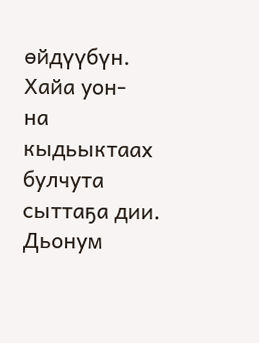өйдүүбүн. Хайа уон-
на кыдьыктаах булчута сыттаҕа дии.
Дьонум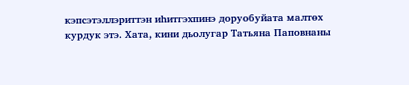кэпсэтэллэриттэн иһитгэхпинэ доруобуйата малтөх
курдук этэ. Хата, кини дьолугар Татьяна Паповнаны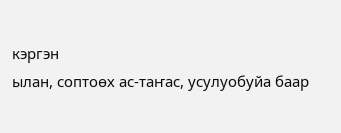кэргэн
ылан, соптоөх ас-таҥас, усулуобуйа баар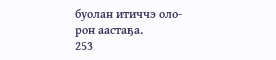буолан итиччэ оло-
рон аастаҕа.
253